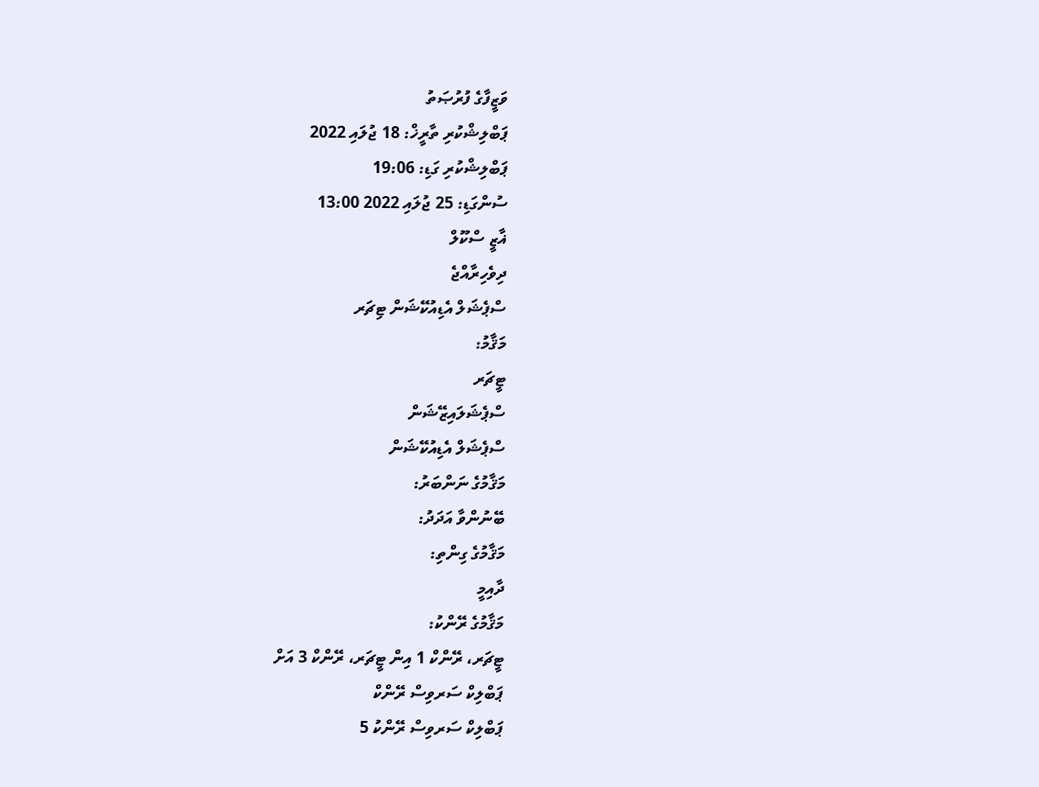ވަޒީފާގެ ފުރުޞަތު
ޕަބްލިޝްކުރި ތާރީޚް: 18 ޖުލައި 2022
ޕަބްލިޝްކުރި ގަޑި: 19:06
ސުންގަޑި: 25 ޖުލައި 2022 13:00
ޣާޒީ ސްކޫލް
ދިވެހިރާއްޖެ
ސްޕެޝަލް އެޑިއުކޭޝަން ޓިޗަރ
މަޤާމު:
ޓީޗަރ
ސްޕެޝަލައިޒޭޝަން
ސްޕެޝަލް އެޑިއުކޭޝަން
މަޤާމުގެ ނަންބަރު:
ބޭނުންވާ އަދަދު:
މަޤާމުގެ ގިންތި:
ދާއިމީ
މަޤާމުގެ ރޭންކު:
ޓީޗަރ، ރޭންކް 1 އިން ޓީޗަރ، ރޭންކް 3 އަށް
ޕަބްލިކް ސަރވިސް ރޭންކް
ޕަބްލިކް ސަރވިސް ރޭންކު 5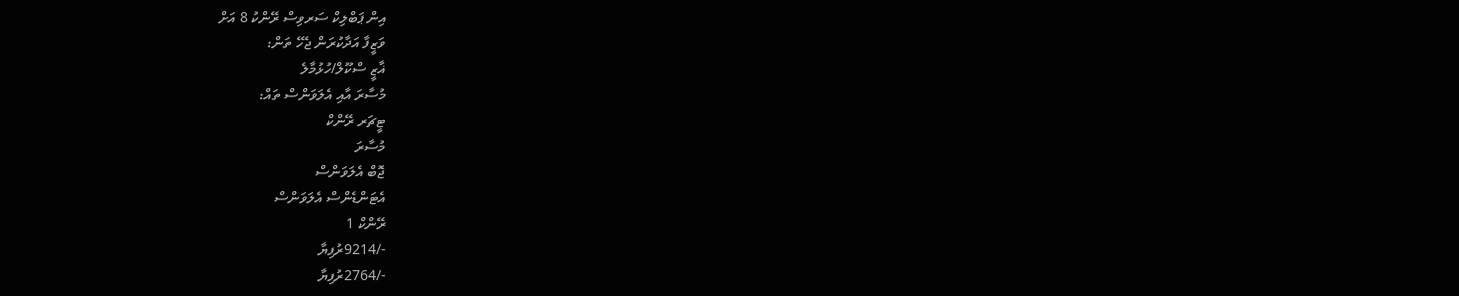އިން ޕަބްލިކް ސަރވިސް ރޭންކު 8 އަށް
ވަޒީފާ އަދާކުރަން ޖެހޭ ތަން:
ޣާޒީ ސްކޫލް/ހުޅުމާލެ
މުސާރަ އާއި އެލަވަންސް ތައް:
ޓީޗަރ ރޭންކް
މުސާރަ
ޖޮބް އެލަވަންސް
އެޓަންޑެންސް އެލަވަންސް
ރޭންކް 1
-/9214ރުފިޔާ
-/2764ރުފިޔާ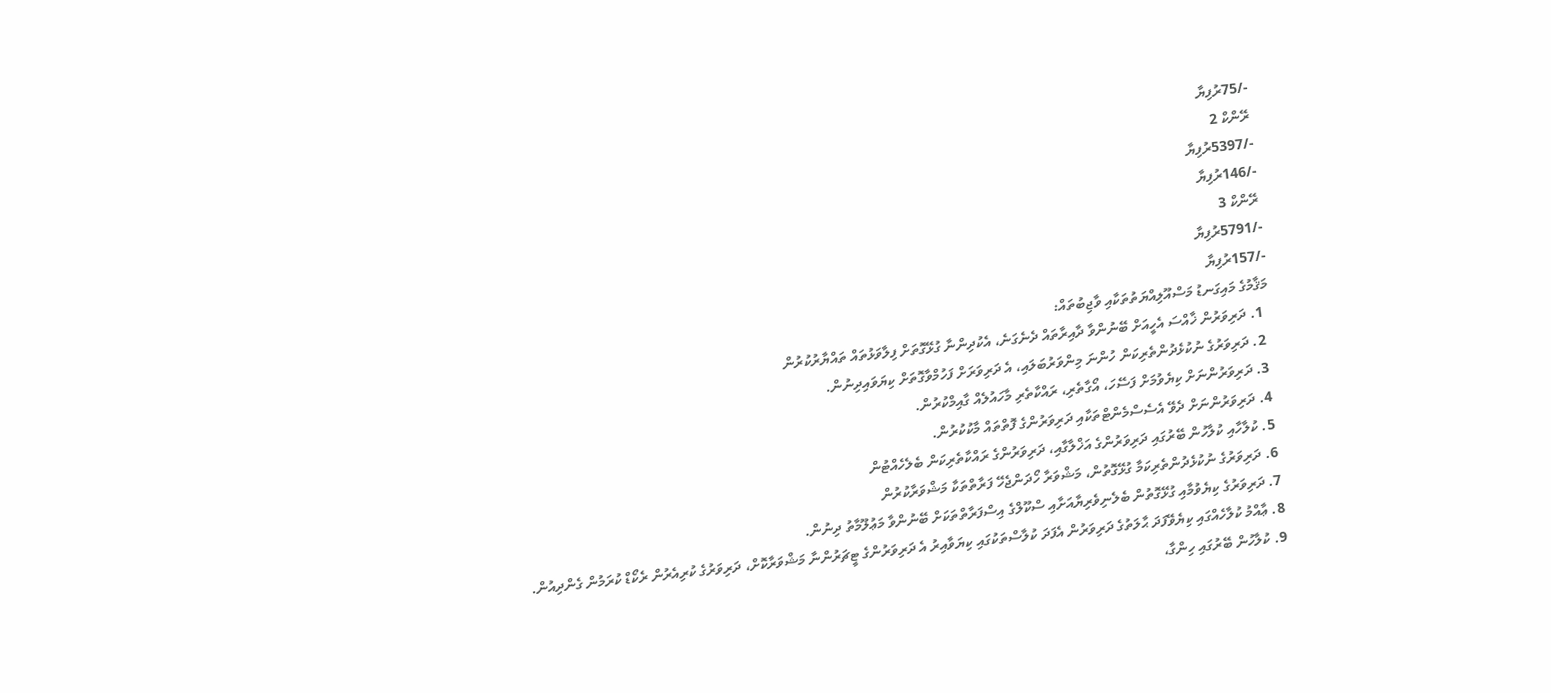-/75ރުފިޔާ
ރޭންކް 2
-/5397ރުފިޔާ
-/146ރުފިޔާ
ރޭންކް 3
-/5791ރުފިޔާ
-/157ރުފިޔާ
މަޤާމުގެ މައިގަނޑު މަސްއޫލިއްޔަތުތަކާއި ވާޖިބުތައް:
  1. ދަރިވަރުން ޚާއްސަ އެހީއަށް ބޭނުންވާ ދާއިރާތައް ދެނެގަނެ، އެކުދިންނާ ގުޅޭގޮތަށް ފިލާވަޅުތައް ތައްޔާރުކުރުން
  2. ދަރިވަރުގެ ނުކުޅެދުންތެރިކަން ހުންނަ މިންވަރުބަލައި، އެ ދަރިވަރަށް ފަހުމްވާގޮތަށް ކިޔަވައިދިނުން.
  3. ދަރިވަރުންނަށް ކިޔެވުމަށް ފަސޭހަ، އޯގާތެރި، ރައްކާތެރި މާހައުލެއް ގާއިމްކުރުން.
  4. ދަރިވަރުންނަށް ދެވޭ އެސެސްމެންޓްތަކާއި ދަރިވަރުންގެ ފޮތްތައް މާކުކުރުން.
  5. ކުލާހާއި ކުލާހުން ބޭރުގައި ދަރިވަރުންގެ އަޚްލާގާއި، ދަރިވަރުންގެ ރައްކާތެރިކަން ބެލެހެއްޓުން
  6. ދަރިވަރުގެ ނުކުޅެދުންތެރިކަމާ ގުޅޭގޮތުން، މަޝްވަރާ ހޯދަންޖެހޭ ފަރާތްތަކާ މަޝްވަރާކުރުން
  7. ދަރިވަރުގެ ކިޔެވުމާއި ގުޅޭގޮތުން ބެލެނިވެރިޔާއަށާއި ސްކޫލްގެ އިސްފަރާތްތަކަށް ބޭނުންވާ މަޢުލޫމާތު ދިނުން.
  8. ޢާއްމު ކުލާހެއްގައި ކިޔެވޭފަދަ ޙާލަތުގެ ދަރިވަރުން އެފަދަ ކުލާސްތަކުގައި ކިޔަވާއިރު އެ ދަރިވަރުންގެ ޓީޗަރުންނާ މަޝްވަރާކޮށް، ދަރިވަރުގެ ކުރިއެރުން ރެކޯޑް ކުރަމުން ގެންދިއުން.
  9. ކުލާހުން ބޭރުގައި ހިންގާ،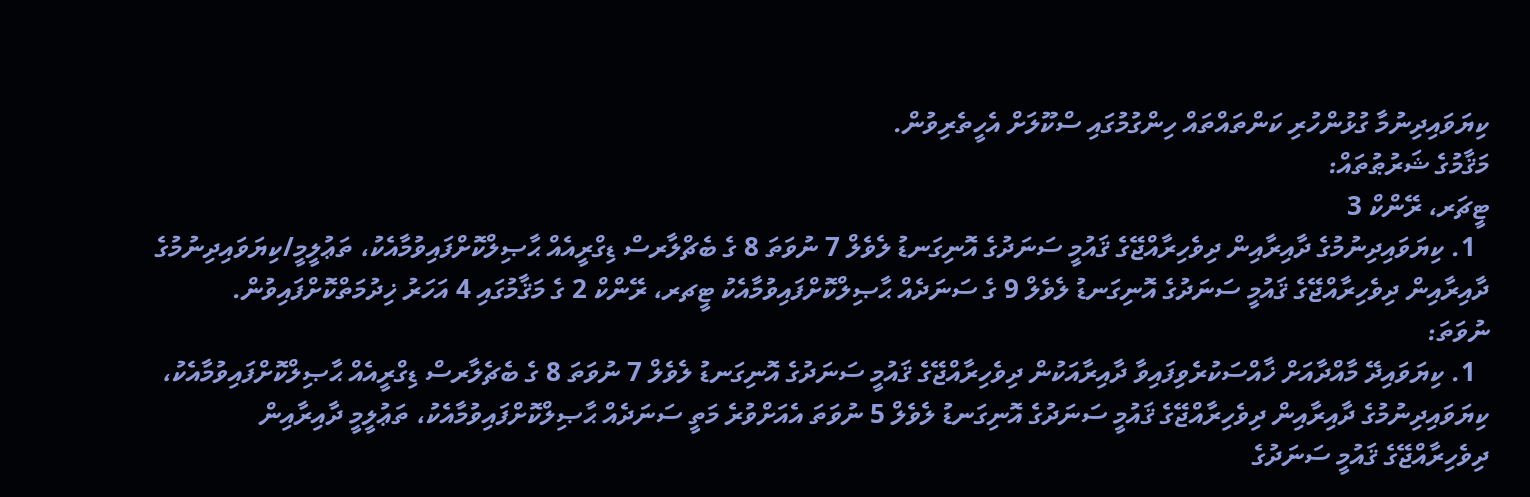ކިޔަވައިދިނުމާ ގުޅުންހުރި ކަންތައްތައް ހިންގުމުގައި ސްކޫލަށް އެހީތެރިވުން.
މަޤާމުގެ ޝަރުޠުތައް:
ޓީޗަރ، ރޭންކް 3
  1. ކިޔަވައިދިނުމުގެ ދާއިރާއިން ދިވެހިރާއްޖޭގެ ޤައުމީ ސަނަދުގެ އޮނިގަނޑު ލެވެލް 7 ނުވަތަ 8 ގެ ބެޗްލާރސް ޑިގްރީއެއް ޙާޞިލްކޮށްފައިވުމާއެކު، ތަޢުލީމީ/ކިޔަވައިދިނުމުގެ ދާއިރާއިން ދިވެހިރާއްޖޭގެ ޤައުމީ ސަނަދުގެ އޮނިގަނޑު ލެވެލް 9 ގެ ސަނަދެއް ޙާޞިލްކޮށްފައިވުމާއެކު ޓީޗރ، ރޭންކް 2 ގެ މަޤާމުގައި 4 އަހަރު ޚިދުމަތްކޮށްފައިވުން.
ނުވަތަ:
  1. ކިޔަވައިދޭ މާއްދާއަށް ޚާއްސަކުރެވިފައިވާ ދާއިރާއަކުން ދިވެހިރާއްޖޭގެ ޤައުމީ ސަނަދުގެ އޮނިގަނޑު ލެވެލް 7 ނުވަތަ 8 ގެ ބެޗެލާރސް ޑިގްރީއެއް ޙާޞިލްކޮށްފައިވުމާއެކު، ކިޔަވައިދިނުމުގެ ދާއިރާއިން ދިވެހިރާއްޖޭގެ ޤައުމީ ސަނަދުގެ އޮނިގަނޑު ލެވެލް 5 ނުވަތަ އެއަށްވުރެ މަތީ ސަނަދެއް ޙާޞިލްކޮށްފައިވުމާއެކު، ތަޢުލީމީ ދާއިރާއިން ދިވެހިރާއްޖޭގެ ޤައުމީ ސަނަދުގެ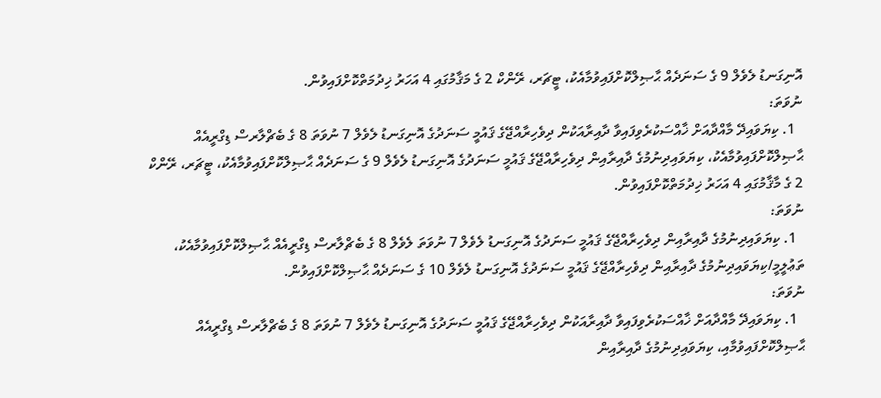އޮނިގަނޑު ލެވެލް 9 ގެ ސަނަދެއް ޙާޞިލްކޮށްފައިވުމާއެކު، ޓީޗަރ، ރޭންކް 2 ގެ މަޤާމުގައި 4 އަހަރު ޚިދުމަތްކޮށްފައިވުން.
ނުވަތަ:
  1. ކިޔަވައިދޭ މާއްދާއަށް ޚާއްސަކުރެވިފައިވާ ދާއިރާއަކުން ދިވެހިރާއްޖޭގެ ޤައުމީ ސަނަދުގެ އޮނިގަނޑު ލެވެލް 7 ނުވަތަ 8 ގެ ބެޗްލާރސް ޑިގްރީއެއް ޙާޞިލްކޮށްފައިވުމާއެކު، ކިޔަވައިދިނުމުގެ ދާއިރާއިން ދިވެހިރާއްޖޭގެ ޤައުމީ ސަނަދުގެ އޮނިގަނޑު ލެވެލް 9 ގެ ސަނަދެއް ޙާޞިލްކޮށްފައިވުމާއެކު، ޓީޗަރ، ރޭންކް 2 ގެ މާޤާމުގައި 4 އަހަރު ޚިދުމަތްކޮށްފައިވުން.
ނުވަތަ:
  1. ކިޔަވައިދިނުމުގެ ދާއިރާއިން ދިވެހިރާއްޖޭގެ ޤައުމީ ސަނަދުގެ އޮނިގަނޑު ލެވެލް 7 ނުވަތަ ލެވެލް 8 ގެ ބެޗްލާރސް ޑިގްރީއެއް ޙާޞިލްކޮށްފައިވުމާއެކު، ތަޢުލީމީ/ކިޔަވައިދިނުމުގެ ދާއިރާއިން ދިވެހިރާއްޖޭގެ ޤައުމީ ސަނަދުގެ އޮނިގަނޑު ލެވެލް 10 ގެ ސަނަދެއް ޙާޞިލްކޮށްފައިވުން.
ނުވަތަ:
  1. ކިޔަވައިދޭ މާއްދާއަށް ޚާއްސަކުރެވިފައިވާ ދާއިރާއަކުން ދިވެހިރާއްޖޭގެ ޤައުމީ ސަނަދުގެ އޮނިގަނޑު ލެވެލް 7 ނުވަތަ 8 ގެ ބެޗްލާރސް ޑިގްރީއެއް ޙާޞިލްކޮށްފައިވުމާއި، ކިޔަވައިދިނުމުގެ ދާއިރާއިން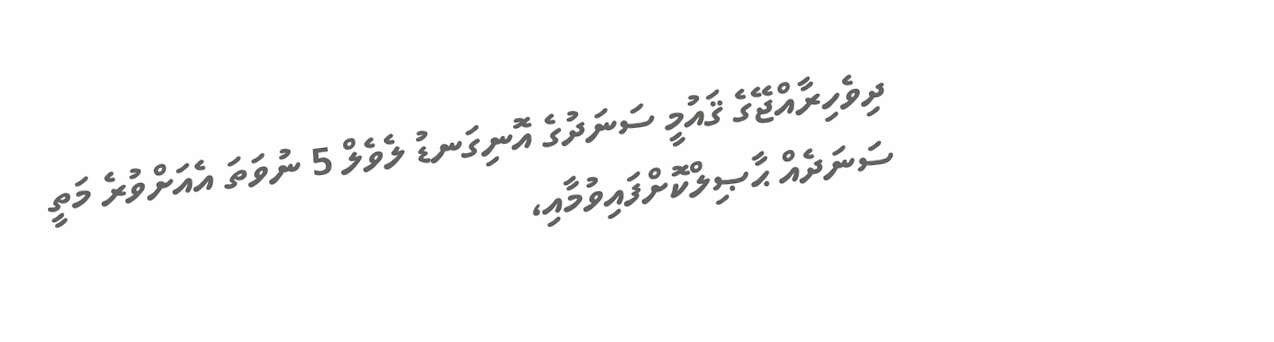ދިވެހިރާއްޖޭގެ ޤައުމީ ސަނަދުގެ އޮނިގަނޑު ލެވެލް 5 ނުވަތަ އެއަށްވުރެ މަތީ ސަނަދެއް ޙާޞިލްކޮށްފައިވުމާއި،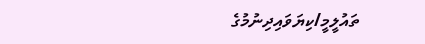ތައުލީމީ/ކިޔަވައިދިނުމުގެ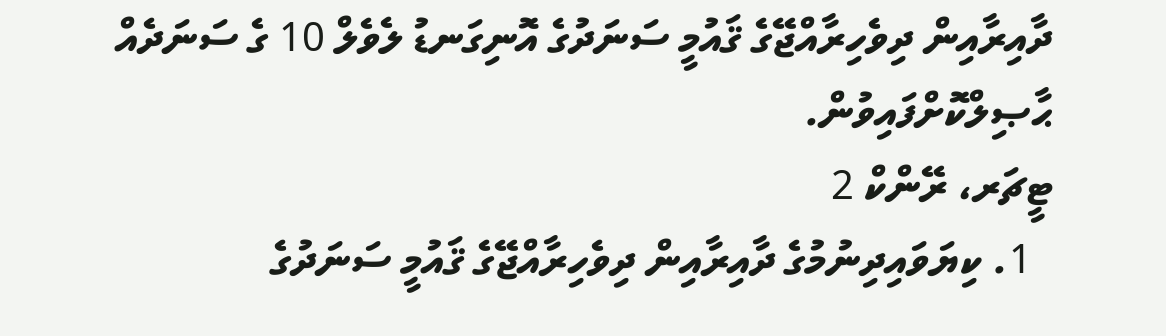ދާއިރާއިން ދިވެހިރާއްޖޭގެ ޤައުމީ ސަނަދުގެ އޮނިގަނޑު ލެވެލް 10 ގެ ސަނަދެއް ޙާޞިލްކޮށްފައިވުން.
ޓީޗަރ، ރޭންކް 2
  1. ކިޔަވައިދިނުމުގެ ދާއިރާއިން ދިވެހިރާއްޖޭގެ ޤައުމީ ސަނަދުގެ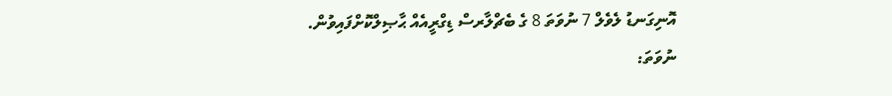އޮނިގަނޑު ލެވެލް 7 ނުވަތަ 8 ގެ ބެޗްލާރސް ޑިގްރީއެއް ޙާޞިލްކޮށްފައިވުން.
ނުވަތަ: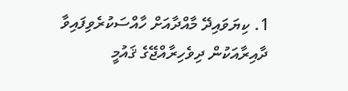1. ކިޔަވައިދޭ މާއްދާއަށް ހާއްސަކުރެވިފައިވާ ދާއިރާއަކުން ދިވެހިރާއްޖޭގެ ޤައުމީ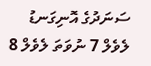ސަނަދުގެ އޮނިގަނޑު ލެވެލް 7 ނުވަތަ ލެވެލް 8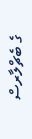ގެ ބެޗްލާރސް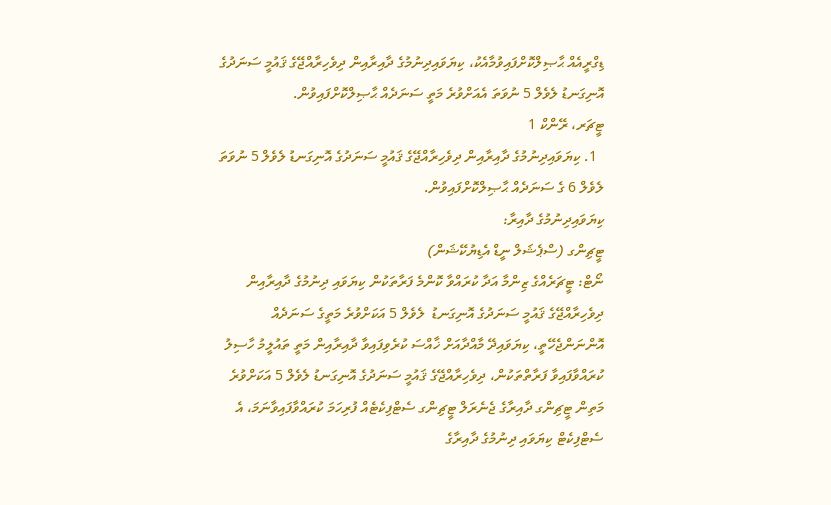ޑިގްރީއެއް ޙާޞިލްކޮށްފައިވުމާއެކު، ކިޔަވައިދިނުމުގެ ދާއިރާއިން ދިވެހިރާއްޖޭގެ ޤައުމީ ސަނަދުގެ އޮނިގަނޑު ލެވެލް 5 ނުވަތަ އެއަށްވުރެ މަތީ ސަނަދެއް ޙާޞިލްކޮށްފައިވުން.
ޓީޗަރ، ރޭންކް 1
  1. ކިޔަވައިދިނުމުގެ ދާއިރާއިން ދިވެހިރާއްޖޭގެ ޤައުމީ ސަނަދުގެ އޮނިގަނޑު ލެވެލް 5 ނުވަތަ ލެވެލް 6 ގެ ސަނަދެއް ޙާޞިލްކޮށްފައިވުން.
ކިޔަވައިދިނުމުގެ ދާއިރާ:
ޓީޗިންގ (ސްޕެޝަލް ނީޑް އެޑިޔުކޭޝަން)
ނޯޓް: ޓީޗަރެއްގެ ޒިންމާ އަދާ ކުރައްވާ ކޮންމެ ފަރާތަކުން ކިޔަވައި ދިނުމުގެ ދާއިރާއިން ދިވެހިރާއްޖޭގެ ޤައުމީ ސަނަދުގެ އޮނިގަނޑު  ލެވެލް 5 އަކަށްވުރެ މަތީގެ ސަނަދެއް އޮންނަންޖެހޭތީ، ކިޔަވައިދޭ މާއްދާއަށް ޚާއްސަ ކުރެވިފައިވާ ދާއިރާއިން މަތީ ތައުލީމު ހާސިލު ކުރައްވާފައިވާ ފަރާތްތަކުން، ދިވެހިރާއްޖޭގެ ޤައުމީ ސަނަދުގެ އޮނިގަނޑު ލެވެލް 5 އަކަށްވުރެ މަތިން ޓީޗިންގ ދާއިރާގެ ޖެނެރަލް ޓީޗިންގ ސެޓްފިކެޓެއް ފުރިހަމަ ކުރައްވާފައިވާނަމަ، އެ ސެޓްފިކެޓް ކިޔަވައި ދިނުމުގެ ދާއިރާގެ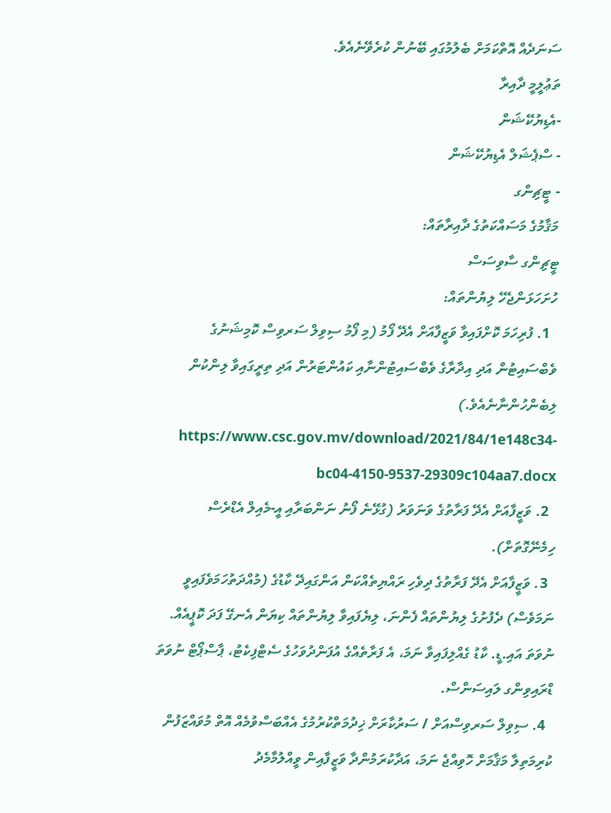ސަނަދެއް އޮތްކަމަށް ބެލުމުގައި ބޭނުން ކުރެވޭނެއެވެ.
ތަޢުލީމީ ދާއިރާ
-އެޑިޔުކޭޝަން
- ސްޕެޝަލް އެޑިޔުކޭޝަން
- ޓީޗިންގ
މަޤާމުގެ މަސައްކަތުގެ ދާއިރާތައް:
ޓީޗިންގ ސާވިސަސް
ހުށަހަޅަންޖެހޭ ލިޔުންތައް:
  1. ފުރިހަމަ ކޮށްފައިވާ ވަޒީފާއަށް އެދޭ ފޯމު (މި ފޯމު ސިވިލް ސަރވިސް ކޮމިޝަނުގެ ވެބްސައިޓުން އަދި އިދާރާގެ ވެބްސައިޓުންނާއި ކައުންޓަރުން އަދި ތިރީގައިވާ ލިންކުން ލިބެންހުންނާނެއެވެ.)  https://www.csc.gov.mv/download/2021/84/1e148c34-bc04-4150-9537-29309c104aa7.docx
  2. ވަޒީފާއަށް އެދޭ ފަރާތުގެ ވަނަވަރު (ގުޅޭނެ ފޯނު ނަންބަރާއި އީ-މެއިލް އެޑްރެސް ހިމެނޭގޮތަށް).
  3. ވަޒީފާއަށް އެދޭ ފަރާތުގެ ދިވެހި ރައްޔިތެއްކަން އަންގައިދޭ ކާޑުގެ (މުއްދަތުހަމަވެފައިވީ ނަމަވެސް) ދެފުށުގެ ލިޔުންތައް ފެންނަ، ލިޔެފައިވާ ލިޔުންތައް ކިޔަން އެނގޭ ފަދަ ކޮޕީއެއް. ނުވަތަ އައި.ޑީ. ކާޑު ގެއްލިފައިވާ ނަމަ، އެ ފަރާތެއްގެ އުފަންދުވަހުގެ ސެޓްފިކެޓު، ޕާސްޕޯޓް ނުވަތަ ޑްރައިވިންގ ލައިސަންސް.
  4. ސިވިލް ސަރވިސްއަށް / ސަރުކާރަށް ޚިދުމަތްކުރުމުގެ އެއްބަސްވުމެއް އޮތް މުވައްޒަފުން ކުރިމަތިލާ މަޤާމަށް ހޮވިއްޖެ ނަމަ، އަދާކުރަމުންދާ ވަޒީފާއިން ވީއްލުމާމެދު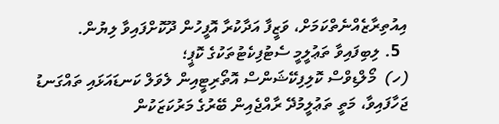އިއުތިރާޒެއްނެތްކަމަށް، ވަޒީފާ އަދާކުރާ އޮފީހުން ދޫކޮށްފައިވާ ލިޔުން.
  5. ލިބިފައިވާ ތަޢުލީމީ ސެޓުފިކެޓުތަކުގެ ކޮޕީ؛
(ހ)  މޯލްޑިވްސް ކޮލިފިކޭޝަންސް އޮތޯރިޓީއިން ލެވަލް ކަނޑައަޅައި ތައްގަނޑު ޖަހާފައިވާ، މަތީ ތަޢުލީމުދޭ ރާއްޖެއިން ބޭރުގެ މަރުކަޒަކުން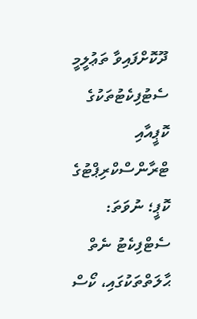ދޫކޮށްފައިވާ ތަޢުލީމީ ސެޓުފިކެޓުތަކުގެ ކޮޕީއާއި ޓްރާންސްކްރިޕްޓުގެ ކޮޕީ؛ ނުވަތަ: ސެޓްފިކެޓު ނެތް ޙާލަތްތަކުގައި، ކޯސް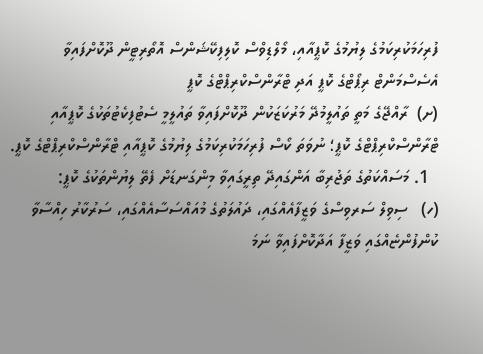ފުރިހަމަކުރިކަމުގެ ލިޔުމުގެ ކޮޕީއާއި، މޯލްޑިވްސް ކޮލިފިކޭޝަންސް އޮތޯރިޓީން ދޫކޮށްފައިވާ އެސެސްމަންޓް ރިޕޯޓްގެ ކޮޕީ އަދި ޓްރާންސްކްރިޕްޓްގެ ކޮޕީ
(ށ)  ރާއްޖޭގެ މަތީ ތައުލީމުދޭ މަރުކަޒަކުން ދޫކޮށްފައިވާ ތައުލީމީ ސެޓުފިކެޓުތަކުގެ ކޮޕީއާއި ޓްރާންސްކްރިޕްޓްގެ ކޮޕީ؛ ނުވަތަ ކޯސް ފުރިހަމަކުރިކަމުގެ ލިޔުމުގެ ކޮޕީއާއި ޓްރާންސްކްރިޕްޓްގެ ކޮޕީ.
  1. މަސައްކަތުގެ ތަޖުރިބާ އަންގައިދޭ ތިރީގައިވާ މިންގަނޑަށް ފެތޭ ލިޔުންތަކުގެ ކޮޕީ:
(ހ)   ސިވިލް ސަރވިސްގެ ވަޒީފާއެއްގައި، ދައުލަތުގެ މުއައްސަސާއެއްގައި، ސަރުކާރު ހިއްސާވާ ކުންފުންޏެއްގައި ވަޒީފާ އަދާކޮށްފައިވާ ނަމަ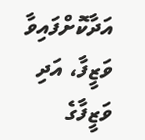އަދާކޮށްފައިވާ ވަޒީފާ، އަދި ވަޒީފާގެ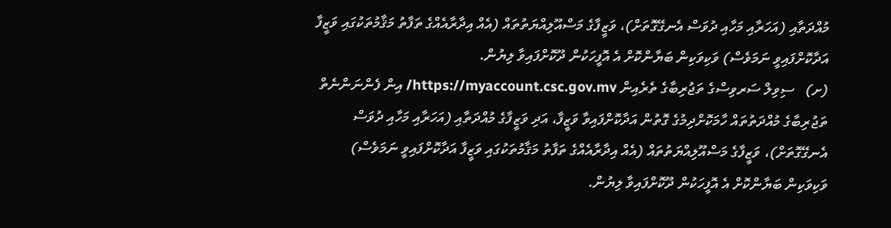މުއްދަތާއި (އަހަރާއި މަހާއި ދުވަސް އެނގޭގޮތަށް)، ވަޒީފާގެ މަސްއޫލިއްޔަތުތައް (އެއް އިދާރާއެއްގެ ތަފާތު މަޤާމުތަކުގައި ވަޒީފާ އަދާކޮށްފައިވީ ނަމަވެސް) ވަކިވަކިން ބަޔާންކޮށް އެ އޮފީހަކުން ދޫކޮށްފައިވާ ލިޔުން.
(ށ)   ސިވިލް ސަރވިސްގެ ތަޖުރިބާގެ ތެރެއިން https://myaccount.csc.gov.mv/ އިން ފެންނަންނެތް ތަޖުރިބާގެ މުއްދަތުތައް ހާމަކޮށްދިމުގެ ގޮތުން އަދާކޮށްފައިވާ ވަޒީފާ، އަދި ވަޒީފާގެ މުއްދަތާއި (އަހަރާއި މަހާއި ދުވަސް އެނގޭގޮތަށް)، ވަޒީފާގެ މަސްއޫލިއްޔަތުތައް (އެއް އިދާރާއެއްގެ ތަފާތު މަޤާމުތަކުގައި ވަޒީފާ އަދާކޮށްފައިވީ ނަމަވެސް) ވަކިވަކިން ބަޔާންކޮށް އެ އޮފީހަކުން ދޫކޮށްފައިވާ ލިޔުން.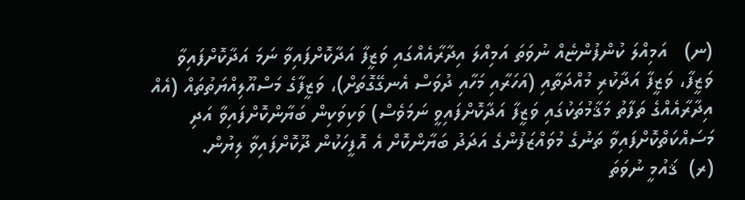(ނ)   އަމިއްލަ ކުންފުންޏެއް ނުވަތަ އަމިއްލަ އިދާރާއެއްގައި ވަޒީފާ އަދާކޮށްފައިވާ ނަމަ އަދާކޮށްފައިވާ ވަޒީފާ، ވަޒީފާ އަދާކުރި މުއްދަތާއި (އަހަރާއި މަހާއި ދުވަސް އެނގޭގޮތަށް)، ވަޒީފާގެ މަސްއޫލިއްޔަތުތައް (އެއް އިދާރާއެއްގެ ތަފާތު މަޤާމުތަކުގައި ވަޒީފާ އަދާކޮށްފައިވީ ނަމަވެސް) ވަކިވަކިން ބަޔާންކޮށްފައިވާ އަދި މަސައްކަތްކޮށްފައިވާ ތަނުގެ މުވައްޒަފުންގެ އަދަދު ބަޔާންކޮށް އެ އޮފީހަކުން ދޫކޮށްފައިވާ ލިޔުން.
(ރ)  ޤައުމީ ނުވަތަ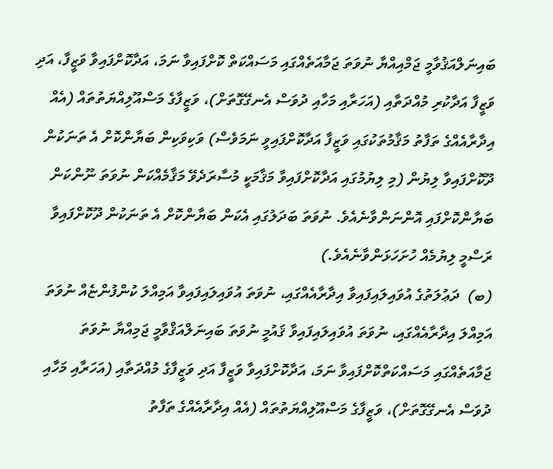ބައިނަލްއަޤުވާމީ ޖަމްއިއްޔާ ނުވަތަ ޖަމާއަތެއްގައި މަސައްކަތް ކޮށްފައިވާ ނަމަ، އަދާކޮށްފައިވާ ވަޒީފާ، އަދި ވަޒީފާ އަދާކުރި މުއްދަތާއި (އަހަރާއި މަހާއި ދުވަސް އެނގޭގޮތަށް)، ވަޒީފާގެ މަސްއޫލިއްޔަތުތައް (އެއް އިދާރާއެއްގެ ތަފާތު މަޤާމުތަކުގައި ވަޒީފާ އަދާކޮށްފައިވީ ނަމަވެސް) ވަކިވަކިން ބަޔާންކޮށް އެ ތަނަކުން ދޫކޮށްފައިވާ ލިޔުން (މި ލިޔުމުގައި އަދާކޮށްފައިވާ މަޤާމަކީ މުސާރަދެވޭ މަޤާމެއްކަން ނުވަތަ ނޫންކަން ބަޔާންކޮށްފައި އޮންނަންވާނެއެވެ. ނުވަތަ ބަދަލުގައި އެކަން ބަޔާންކޮށް އެ ތަނަކުން ދޫކޮށްފައިވާ ރަސްމީ ލިޔުމެއް ހުށަހަޅަންވާނެއެވެ.)
(ބ)  ދަޢުލަތުގެ އުވައިލައިފައިވާ އިދާރާއެއްގައި، ނުވަތަ އުވައިލައިފައިވާ އަމިއްލަ ކުންފުންޏެއް ނުވަތަ އަމިއްލަ އިދާރާއެއްގައި، ނުވަތަ އުވައިލައިފައިވާ ޤައުމީ ނުވަތަ ބައިނަލްއަޤްވާމީ ޖަމިއްޔާ ނުވަތަ ޖަމާއަތެއްގައި މަސައްކަތްކޮށްފައިވާ ނަމަ، އަދާކޮށްފައިވާ ވަޒީފާ އަދި ވަޒީފާގެ މުއްދަތާއި (އަހަރާއި މަހާއި ދުވަސް އެނގޭގޮތަށް)، ވަޒީފާގެ މަސްއޫލިއްޔަތުތައް (އެއް އިދާރާއެއްގެ ތަފާތު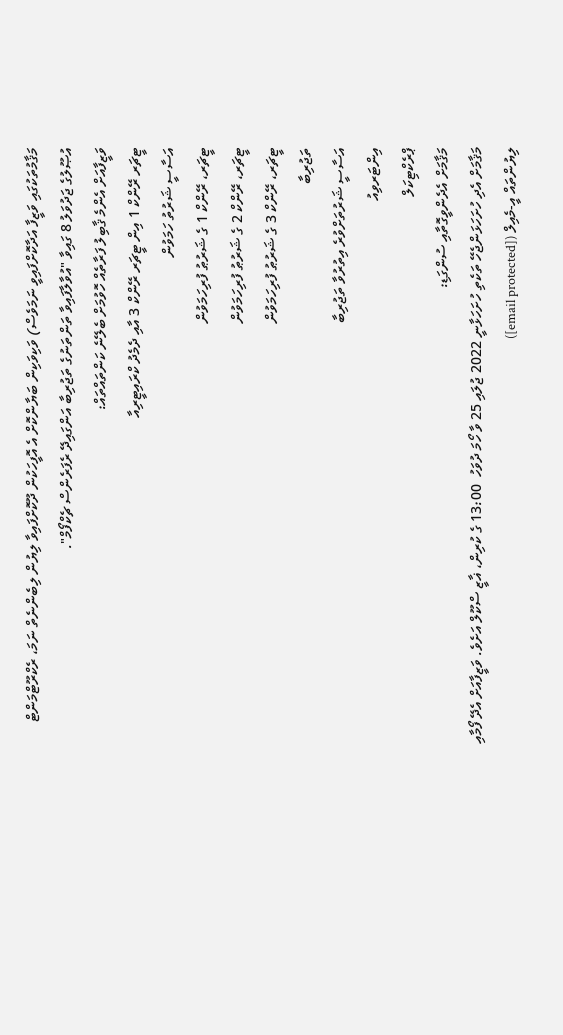މަޤާމުތަކުގައި ވަޒީފާ އަދާކޮށްފައިވީ ނަމަވެސް) ވަކިވަކިން ބަޔާންކޮށް އެ އޮފީހަކުން ދޫކޮށްފައިވާ ލިޔުން ލިބެންނެތް ނަމަ، ރެކްރޫޓްމަންޓް އުޞޫލުގެ ޖަދުވަލު 8 ގައިވާ "އުވާލާފައިވާ ތަންތަނުގެ ތަޖުރިބާ އަންގައިދޭ ރެފަރެންސް ޗެކްފޯމް".
ވަޒީފާއަށް އެންމެ ޤާބިލު ފަރާތެއް ހޮވުމަށް ބެލޭނެ ކަންތައްތައް:
ޓީޗަރ ރޭންކް 1 އިން ޓީޗަރ ރޭންކް 3 އާއި ދެމެދު ކްރައިޓީރިއާ
އަސާސީ ޝަރުތު ހަމަވުން
ޓީޗަރ، ރޭންކް 1 ގެ ޝަރުޠު ފުރިހަމަވުން
ޓީޗަރ، ރޭންކް 2 ގެ ޝަރުޠު ފުރިހަމަވުން
ޓީޗަރ، ރޭންކް 3 ގެ ޝަރުޠު ފުރިހަމަވުން
ތަޖުރިބާ
އަސާސީ ޝަރުތަށްވުރެ އިތުރުވާ ތަޖުރިބާ
އިންޓަރވިއު
ޕްރެކްޓިކަލް
މަޤާމަށް އެދެންވީގޮތާއި ސުންގަޑި:
މަޤާމަށް އެދި ހުށަހަޅަންޖެހޭ ތަކެތި ހުށަހަޅާނީ 2022 ޖުލައި 25 ވާ ހޯމަ ދުވަހު  13:00 ގެ ކުރިން، ޣާޒީ ސްކޫލް އަށެވެ. ވަޒީފާއަށް އެދޭ ފޯމާއި ލިޔުންތައް އީ-މެއިލް ([email protected])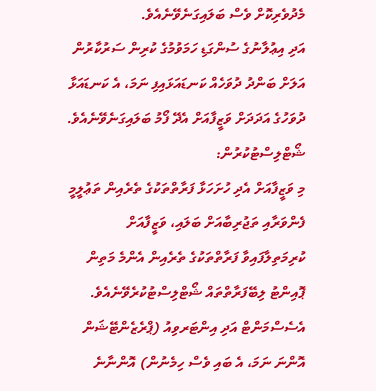މެދުވެރިކޮށް ވެސް ބަލައިގަނެވޭނެއެވެ.
އަދި އިޢުލާނުގެ ސުންގަޑި ހަމަވުމުގެ ކުރިން ސަރުކާރުން އަލަށް ބަންދު ދުވަހެއް ކަނޑައަޅައިފި ނަމަ، އެ ކަނޑައަޅާ ދުވަހުގެ އަދަދަށް ވަޒީފާއަށް އެދޭ ފޯމު ބަލައިގަނެވޭނެއެވެ.
ޝޯޓްލިސްޓުކުރުން:
މި ވަޒީފާއަށް އެދި ހުށަހަޅާ ފަރާތްތަކުގެ ތެރެއިން ތަޢުލީމީ ފެންވަރާއި ތަޖުރިބާއަށް ބަލައި، ވަޒީފާއަށް ކުރިމަތިލާފައިވާ ފަރާތްތަކުގެ ތެރެއިން އެންމެ މަތިން ޕޮއިންޓު ލިބޭފަރާތްތައް ޝޯޓްލިސްޓުކުރެވޭނެއެވެ.
އެސެސްމަންޓް އަދި އިންޓަރވިއު (ޕްރެޒެންޓޭޝަން އޮންނަ ނަމަ، އެ ބައި ވެސް ހިމެނުން) އޮންނާނެ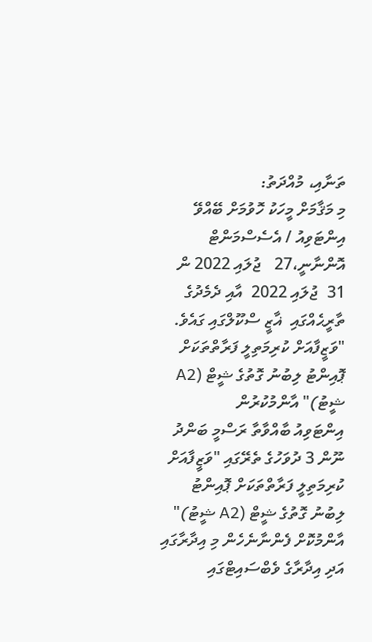ތަނާއި، މުއްދަތު:
މި މަޤާމަށް މީހަކު ހޮވުމަށް ބޭއްވޭ އިންޓަވިއު / އެސެސްމަންޓް އޮންނާނީ،27   ޖުލައި 2022 ން 31  ޖުލައި 2022  އާއި ދެމެދުގެ ތާރީޙެއްގައި  ޣާޒީ ސްކޫލްގައި ގައެވެ.
"ވަޒީފާއަށް ކުރިމަތިލީ ފަރާތްތަކަށް ޕޮއިންޓު ލިބުނު ގޮތުގެ ޝީޓް (A2 ޝީޓު)" އާންމުކުރުން
އިންޓަވިއު ބާއްވާތާ ރަސްމީ ބަންދު ނޫން 3 ދުވަހުގެ ތެރޭގައި "ވަޒީފާއަށް ކުރިމަތިލީ ފަރާތްތަކަށް ޕޮއިންޓު ލިބުނު ގޮތުގެ ޝީޓް (A2 ޝީޓު)" އާންމުކޮށް ފެންނާނެހެން މި އިދާރާގައި އަދި އިދާރާގެ ވެބްސައިޓްގައި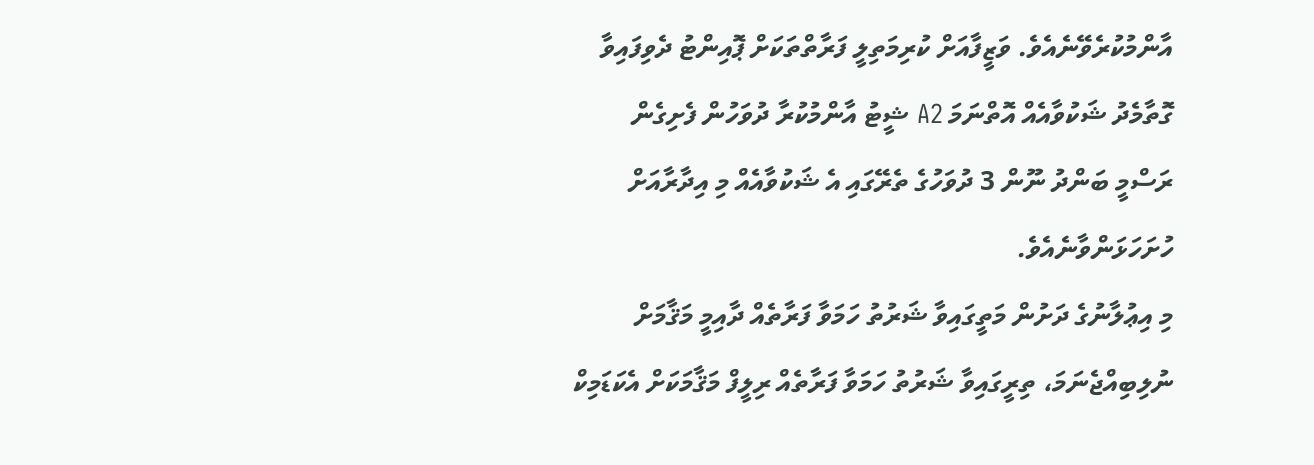އާންމުކުރެވޭނެއެވެ. ވަޒީފާއަށް ކުރިމަތިލީ ފަރާތްތަކަށް ޕޮއިންޓު ދެވިފައިވާ ގޮތާމެދު ޝަކުވާއެއް އޮތްނަމަ A2 ޝީޓު އާންމުކުރާ ދުވަހުން ފެށިގެން ރަސްމީ ބަންދު ނޫން 3 ދުވަހުގެ ތެރޭގައި އެ ޝަކުވާއެއް މި އިދާރާއަށް ހުށަހަޅަންވާނެއެވެ.
މި އިޢުލާނުގެ ދަށުން މަތީގައިވާ ޝަރުތު ހަމަވާ ފަރާތެއް ދާއިމީ މަޤާމަށް ނުލިބިއްޖެނަމަ، ތިރީގައިވާ ޝަރުތު ހަމަވާ ފަރާތެއް ރިލީފް މަޤާމަކަށް އެކަޑަމިކް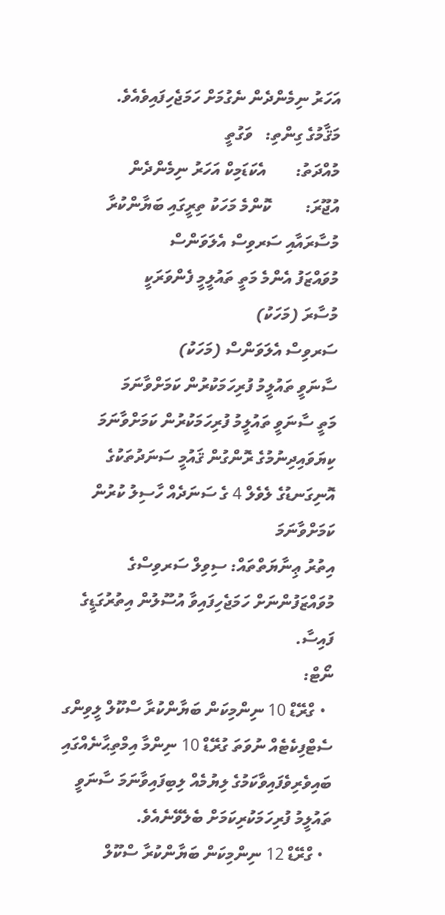އަހަރު ނިމެންދެން ނެގުމަށް ހަމަޖެހިފައިވެއެވެ.
މަޤާމުގެ ގިންތި:   ވަގުތީ
މުއްދަތު:       އެކަޑަމިކް އަހަރު ނިމެންދެން
އުޖޫރަ:        ކޮންމެ މަހަކު ތިރީގައި ބަޔާންކުރާ މުސާރައާއި ސަރވިސް އެލަވަންސް
މުވައްޒަފު އެންމެ މަތީ ތައުލީމީ ފެންވަރަކީ
މުސާރަ (މަހަކު)
ސަރވިސް އެލަވަންސް (މަހަކު)
ސާނަވީ ތައުލީމު ފުރިހަމަކުރުން ކަމަށްވާނަމަ
މަތީ ސާނަވީ ތައުލީމު ފުރިހަމަކުރުން ކަމަށްވާނަމަ
ކިޔަވައިދިނުމުގެ ރޮންގުން ޤައުމީ ސަނަދުތަކުގެ އޮނިގަނޑުގެ ލެވެލް 4 ގެ ސަނަދެއް ހާސިލު ކުރުން ކަމަށްވާނަމަ
އިތުރު ޢިނާޔަތްތައް: ސިވިލް ސަރވިސްގެ މުވައްޒަފުންނަށް ހަމަޖެހިފައިވާ އުސޫލުން އިތުރުގަޑީގެ ފައިސާ.
ނޯޓް:
  • ގްރޭޑް 10 ނިންމިކަން ބަޔާންކުރާ ސްކޫލް ލީވިންގ ސެޓްފިކެޓެއް ނުވަތަ ގުރޭޑް 10 ނިންމާ އިމްތިޙާނެއްގައި ބައިވެރިވެފައިވާކަމުގެ ލިޔުމެއް ލިބިފައިވާނަމަ ސާނަވީ ތައުލީމު ފުރިހަމަކުރިކަމަށް ބެލެވޭނެއެވެ.
  • ގްރޭޑް 12 ނިންމިކަން ބަޔާންކުރާ ސްކޫލް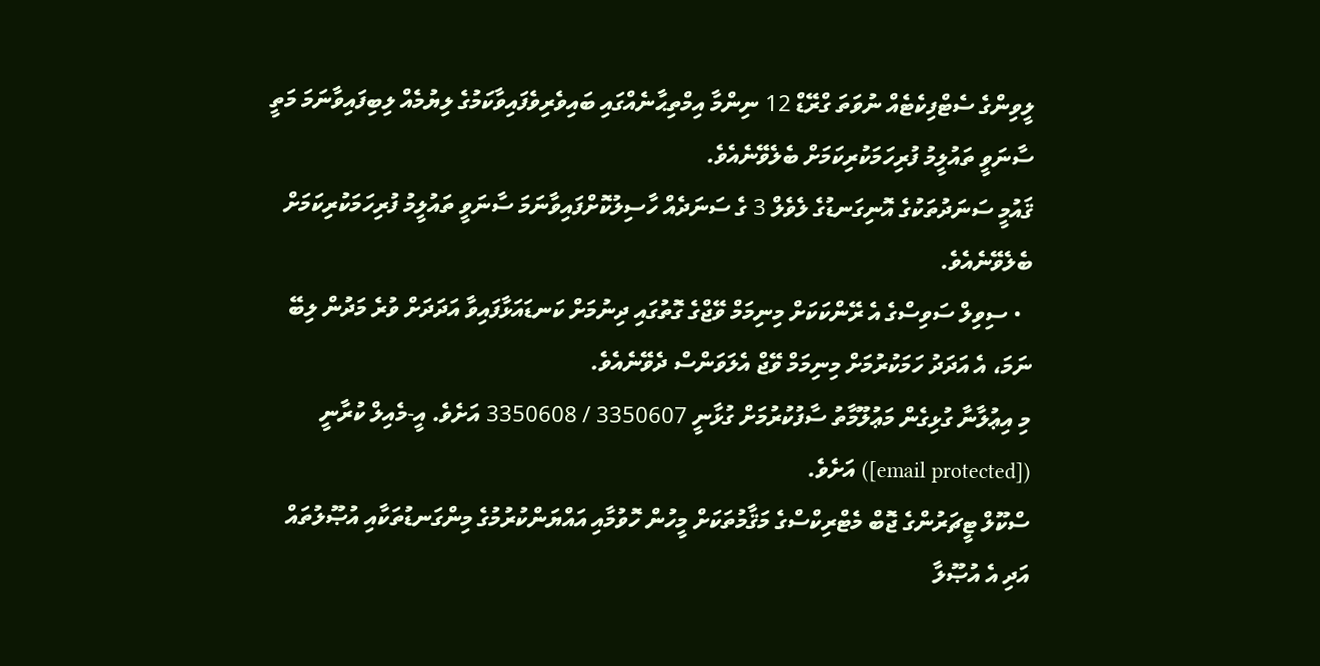ލީވިންގެ ސެޓްފިކެޓެއް ނުވަތަ ގްރޭޑް 12 ނިންމާ އިމްތިޙާނެއްގައި ބައިވެރިވެފައިވާކަމުގެ ލިޔުމެއް ލިބިފައިވާނަމަ މަތީ ސާނަވީ ތައުލީމު ފުރިހަމަކުރިކަމަށް ބެލެވޭނެއެވެ.
ޤައުމީ ސަނަދުތަކުގެ އޮނިގަނޑުގެ ލެވެލް 3 ގެ ސަނަދެއް ހާސިލުކޮށްފައިވާނަމަ ސާނަވީ ތައުލީމު ފުރިހަމަކުރިކަމަށް ބެލެވޭނެއެވެ.
  • ސިވިލް ސަވިސްގެ އެ ރޭންކަކަށް މިނިމަމް ވޭޖްގެ ގޮތުގައި ދިނުމަށް ކަނޑައަޅާފައިވާ އަދަދަށް ވުރެ މަދުން ލިބޭ ނަމަ، އެ އަދަދު ހަމަކުރުމަށް މިނިމަމް ވޭޖް އެލަވަންސް ދެވޭނެއެވެ.
މި އިޢުލާނާ ގުޅިގެން މަޢުލޫމާތު ސާފުކުރުމަށް ގުޅާނީ 3350607 / 3350608 އަށެވެ. އީ-މެއިލް ކުރާނީ ([email protected]) އަށެވެ.
ސްކޫލް ޓީޗަރުންގެ ޖޮބް މެޓްރިކްސްގެ މަޤާމުތަކަށް މީހުން ހޮވުމާއި އައްޔަންކުރުމުގެ މިންގަނޑުތަކާއި އުޞޫލުތައް އަދި އެ އުޞޫލާ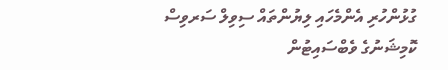ގުޅުންހުރި އެންމެހައި ލިޔުންތައް ސިވިލް ސަރވިސް ކޮމިޝަނުގެ ވެބްސައިޓުން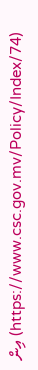(https://www.csc.gov.mv/Policy/Index/74) އިން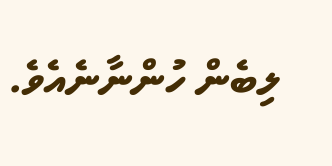ލިބެން ހުންނާނެއެވެ.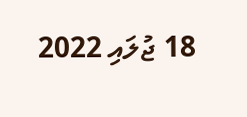18 ޖުލައި 2022